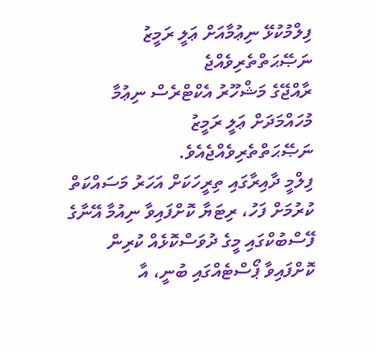ފިލްމުކުޅޭ ނިޢުމާއަށް ޢަލީ ރަމީޒު ނަޞޭޙަތްތެރިވެއްޖެ
ރާއްޖޭގެ މަޝްހޫރު އެކްޓްރެސް ނިޢުމާ މުހައްމަދަށް ޢަލީ ރަމީޒު ނަޞޭޙަތްތެރިވެއްޖެއެވެ.
ފިލްމީ ދާއިރާގައި ތިރީހަކަށް އަހަރު މަސައްކަތް ކުރުމަށް ފަހު، ރިޓަޔާ ކޮށްފައިވާ ނިއުމާ އޭނާގެ ފޭސްބުކްގައި މީގެ ދުވަސްކޮޅެއް ކުރިން ކޮށްފައިވާ ޕޯސްޓެއްގައި ބުނީ، އާ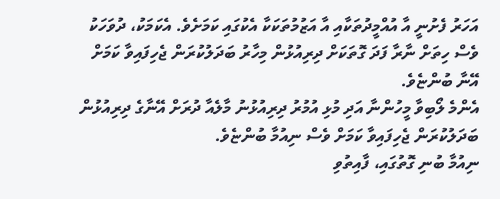އަހަރު ފެށުނީ އާ އުއްމީދުތަކާއި އާ އަޒުމުތަކަކާ އެކުގައި ކަމަށެވެ. އެކަމަކު، ދުވަހަކު ވެސް ހިތަށް ނާރާ ފަދަ ގޮތަކަށް ދިރިއުޅުން މިހާރު ބަދަލުކުރަން ޖެހިފައިވާ ކަމަށް އޭނާ ބުންޏެވެ.
އެންމެ ލޯބިވާ މީހުންނާ އަދި މުޅި އުމުރު ދިރިއުޅުނު މާލެއާ ދުރަށް އޭނާގެ ދިރިއުޅުން ބަދަލުކުރަން ޖެހިފައިވާ ކަމަށް ވެސް ނިއުމާ ބުންޏެވެ.
ނިއުމާ ބުނި ގޮތުގައި، ފާއިތުވި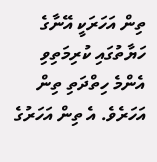ތިން އަހަރަކީ އޭނާގެ ހަޔާތުގައި ކުރިމަތިވި އެންމެ ހިތްދަތި ތިން އަހަރެވެ. އެ ތިން އަހަރުގެ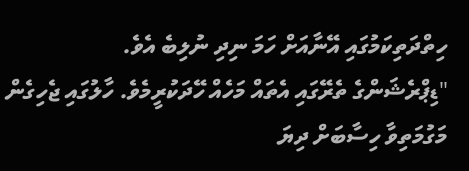ހިތްދަތިކަމުގައި އޭނާއަށް ހަމަ ނިދި ނުލިބެ އެވެ.
"ޑިޕްރެޝަންގެ ތެރޭގައި އެތައް މަހެއް ހޭދަކުރީމެވެ. ހާލުގައި ޖެހިގެން މަގުމަތިވާ ހިސާބަށް ދިޔަ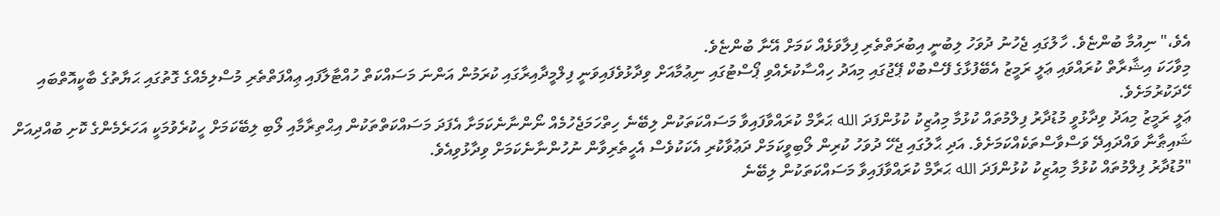އެވެ،" ނިއުމާ ބުންޏެވެ. ހާލުގައި ޖެހުނު ދުވަހު ލިބުނީ އިބުރަތްތެރި ފިލާވަޅެއް ކަމަށް އޭނާ ބުންޏެވެ.
މިވާހަކަ އިޝާރާތް ކުރައްވައި ޢަލީ ރަމީޒު އެބޭފުޅާގެ ފޭސްބުކް ޕޭޖުގައި މިއަދު ހިއްސާކުރެއްވި ޕޯސްޓުގައި ނިޢުމާއަށް ވިދާޅުވެފައިވަނީ ފިލްމީދާއިރާގައި ކުރަމުން އަންނަ މަސައްކަތް ހުއްޓާލާފައި ޢިއްފަތްތެރި މުސްލިމެއްގެ ގޮތުގައި ޙަޔާތުގެ ބާކީއޮތްބައި ހޭދަކުރުމަށެވެ.
ޢަލީ ރަމީޒު މިއަދު ވިދާޅުވީ މުޑުދާރު ފިލްމުތައް ކުޅުމާ މިއުޒިކު ކުޅުންފަދަ الله ޙަރާމް ކުރައްވާފައިވާ މަސައްކަތަކުން ލިބޭނެ ހިތްހަމަޖެހުމެއް ނޯންނާނެކަމަށާ އެފަދަ މަސައްކަތްތަކުން އިޙްތިރާމާއި ލޯބި ލިބޭކަމަށް ހީކުރެވުމަކީ އަހަރެމެންގެ ކޮށި ބުއްދިއަށް ޝައިޠާނާ ވައްދައިދޭ ވަސްވާސްތަކެއްކަމަށެވެ. އަދި ޙާލުގައި ޖެހޭ ދުވަހު ކުރިން ލޯބިވީކަމަށް ދަޢުވާކުރި އެކަކުވެސް އެހީތެރިވާން ނުހުންނާނެކަމަށް ވިދާޅުވިއެވެ.
"މުޑުދާރު ފިލްމުތައް ކުޅުމާ މިއުޒިކު ކުޅުންފަދަ الله ޙަރާމް ކުރައްވާފައިވާ މަސައްކަތަކުން ލިބޭނެ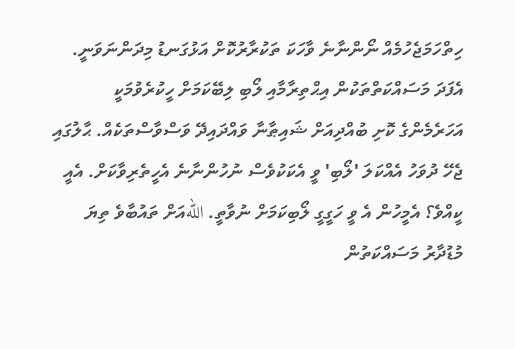ހިތްހަމަޖެހުމެއް ނޯންނާނެ ވާހަކަ ތަކުރާރުކޮށް އަޅުގަނޑު މިދަންނަވަނީ. އެފަދަ މަސައްކަތްތަކުން އިޙްތިރާމާއި ލޯބި ލިބޭކަމަށް ހީކުރެވުމަކީ އަހަރެމެންގެ ކޮށި ބުއްދިއަށް ޝައިޠާނާ ވައްދައިދޭ ވަސްވާސްތަކެއް. ޙާލުގައި ޖެހޭ ދުވަހު އެއްކަލަ 'ލޯބި' ވީ އެކަކުވެސް ނުހުންނާނެ އެހީތެރިވާކަށް. އެއީ ކީއްވެ؟ އެމީހުން އެ ވީ ހަގީގީ ލޯބިކަމަށް ނުވާތީ. اللهއަށް ތައުބާވެ ތިޔަ މުޑުދާރު މަސައްކަތުން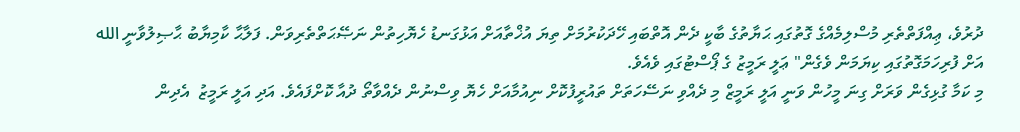ދުރުވެ، ޢިއްފަތްތެރި މުސްލިމެއްގެ ގޮތުގައި ޙަޔާތުގެ ބާކީ ދެން އޮތްބައި ހޭދަކުރުމަށް ތިޔަ އުޚްތާއަށް އަޅުގަނޑު ހެޔޮހިތުން ނަޞޭޙަތްތެރިވަން. ފަލާޙާ ކާމިޔާބު ޙާޞިލުވާނީ الله އަށް ފުރިހަމަގޮތުގައި ކިޔަމަން ވެގެން" ޢަލީ ރަމީޒު ގެ ޕޯސްޓުގައި ވެއެވެ.
މި ކަމާ ގުޅިގެން ވަރަށް ގިނަ މީހުން ވަނީ އަލީ ރަމީޒް މި ދެއްވި ނަސޭހަތަށް ތައުރީފުކޮށް ނިއުމާއަށް ހެޔޮ ވިސްނުން ދެއްވާތޯ ދުއާ ކޮށްފައެވެ. އަދި އަލީ ރަމީޒު  އެދިން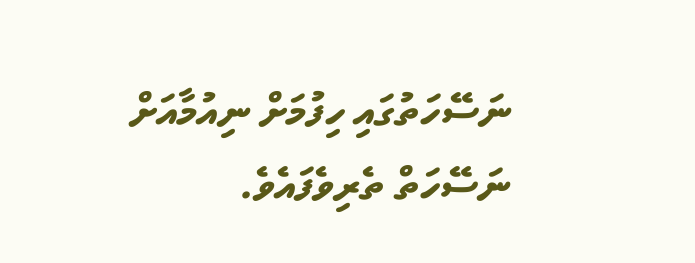ނަސޭހަތުގައި ހިފުމަށް ނިއުމާއަށް ނަސޭހަތް ތެރިވެފައެވެ.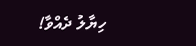ހިޔާލު ދެއްވާ!